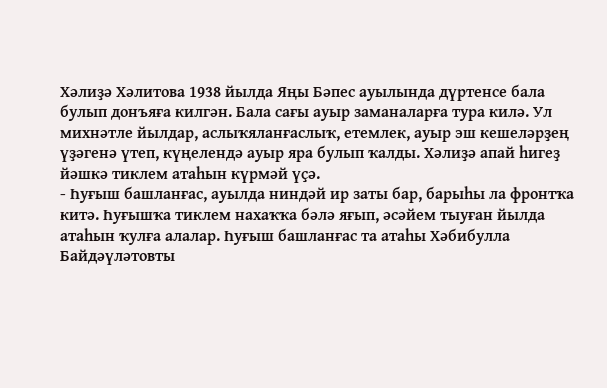Хәлиҙә Хәлитова 1938 йылда Яңы Бәпес ауылында дүртенсе бала булып донъяға килгән. Бала сағы ауыр заманаларға тура килә. Ул михнәтле йылдар, аслыҡяланғаслыҡ, етемлек, ауыр эш кешеләрҙең үҙәгенә үтеп, күңелендә ауыр яра булып ҡалды. Хәлиҙә апай һигеҙ йәшкә тиклем атаһын күрмәй үҫә.
- Һуғыш башланғас, ауылда ниндәй ир заты бар, барыһы ла фронтҡа китә. Һуғышҡа тиклем нахаҡҡа бәлә яғып, әсәйем тыуған йылда атаһын ҡулға алалар. Һуғыш башланғас та атаһы Хәбибулла Байдәүләтовты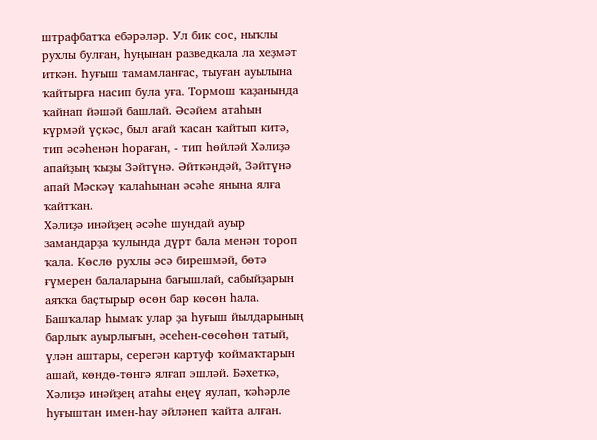штрафбатҡа ебәрәләр. Ул бик сос, ныҡлы рухлы булған, һуңынан разведкала ла хеҙмәт иткән. Һуғыш тамамланғас, тыуған ауылына ҡайтырға насип була уға. Тормош ҡаҙанында ҡайнап йәшәй башлай. Әсәйем атаһын күрмәй үҫкәс, был ағай ҡасан ҡайтып китә, тип әсәһенән һораған, - тип һөйләй Хәлиҙә апайҙың ҡыҙы Зәйтүнә. Әйткәндәй, Зәйтүнә апай Мәскәү ҡалаһынан әсәһе янына ялға ҡайтҡан.
Хәлиҙә инәйҙең әсәһе шундай ауыр замандарҙа ҡулында дүрт бала менән тороп ҡала. Көслө рухлы әсә бирешмәй, бөтә ғүмерен балаларына бағышлай, сабыйҙарын аяҡҡа баҫтырыр өсөн бар көсөн һала. Башҡалар һымаҡ улар ҙа һуғыш йылдарының барлыҡ ауырлығын, әсеһен-сөсөһөн татый, үлән аштары, серегән картуф ҡоймаҡтарын ашай, көндө-төнгә ялғап эшләй. Бәхеткә, Хәлиҙә инәйҙең атаһы еңеү яулап, ҡәһәрле һуғыштан имен-һау әйләнеп ҡайта алған.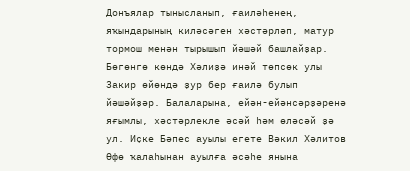Донъялар тынысланып, ғаиләһенең, яҡындарының киләсәген хәстәрләп, матур тормош менән тырышып йәшәй башлайҙар. Бөгөнгө көндә Хәлиҙә инәй төпсөк улы Закир өйөндә ҙур бер ғаилә булып йәшәйҙәр. Балаларына, ейән-ейәнсәрҙәренә яғымлы, хәстәрлекле әсәй һәм өләсәй ҙә ул. Иҫке Бәпес ауылы егете Вәкил Хәлитов Өфө ҡалаһынан ауылға әсәһе янына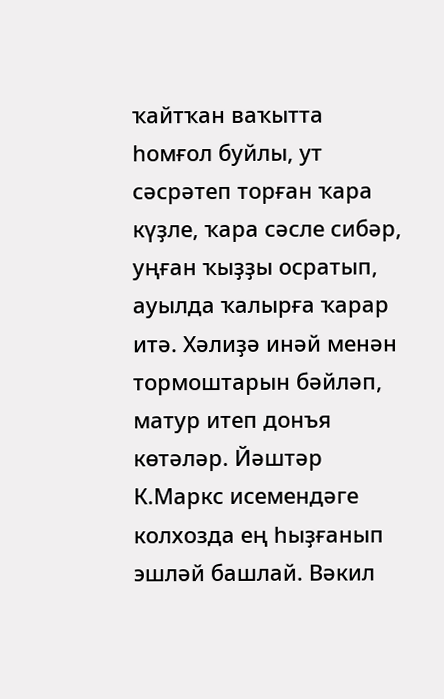ҡайтҡан ваҡытта һомғол буйлы, ут сәсрәтеп торған ҡара күҙле, ҡара сәсле сибәр, уңған ҡыҙҙы осратып, ауылда ҡалырға ҡарар итә. Хәлиҙә инәй менән тормоштарын бәйләп, матур итеп донъя көтәләр. Йәштәр К.Маркс исемендәге колхозда ең һыҙғанып эшләй башлай. Вәкил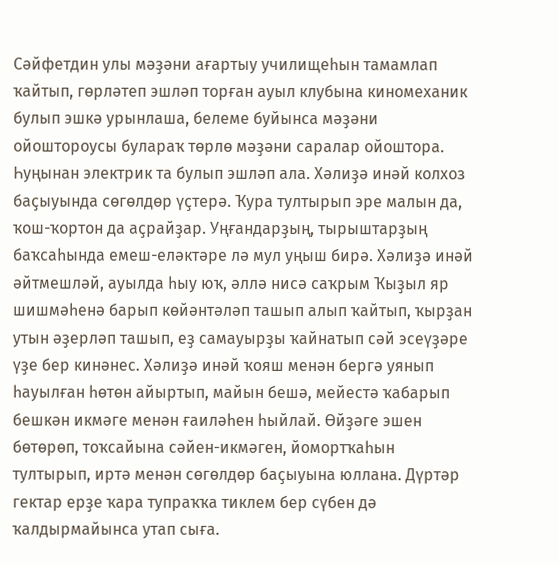Сәйфетдин улы мәҙәни ағартыу училищеһын тамамлап ҡайтып, гөрләтеп эшләп торған ауыл клубына киномеханик булып эшкә урынлаша, белеме буйынса мәҙәни ойоштороусы булараҡ төрлө мәҙәни саралар ойоштора. Һуңынан электрик та булып эшләп ала. Хәлиҙә инәй колхоз баҫыуында сөгөлдөр үҫтерә. Ҡура тултырып эре малын да, ҡош-ҡортон да аҫрайҙар. Уңғандарҙың, тырыштарҙың баҡсаһында емеш-еләктәре лә мул уңыш бирә. Хәлиҙә инәй әйтмешләй, ауылда һыу юҡ, әллә нисә саҡрым Ҡыҙыл яр шишмәһенә барып көйәнтәләп ташып алып ҡайтып, ҡырҙан утын әҙерләп ташып, еҙ самауырҙы ҡайнатып сәй эсеүҙәре үҙе бер кинәнес. Хәлиҙә инәй ҡояш менән бергә уянып һауылған һөтөн айыртып, майын бешә, мейестә ҡабарып бешкән икмәге менән ғаиләһен һыйлай. Өйҙәге эшен бөтөрөп, тоҡсайына сәйен-икмәген, йомортҡаһын тултырып, иртә менән сөгөлдөр баҫыуына юллана. Дүртәр гектар ерҙе ҡара тупраҡҡа тиклем бер сүбен дә ҡалдырмайынса утап сыға.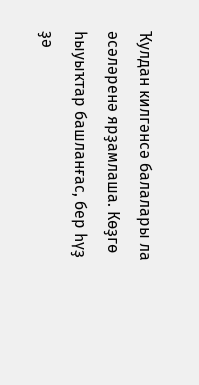Ҡулдан килгәнсә балалары ла әсәләренә ярҙамлаша. Көҙгө һыуыҡтар башланғас, бер һүҙ ҙә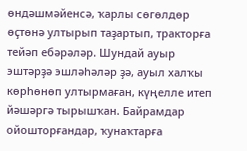өндәшмәйенсә, ҡарлы сөгөлдөр өҫтөнә ултырып таҙартып, тракторға тейәп ебәрәләр. Шундай ауыр эштәрҙә эшләһәләр ҙә, ауыл халҡы көрһөнөп ултырмаған, күңелле итеп йәшәргә тырышҡан. Байрамдар ойошторғандар, ҡунаҡтарға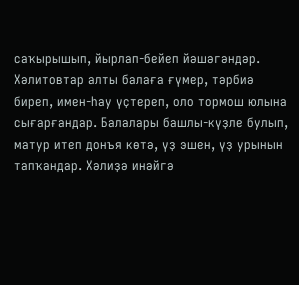саҡырышып, йырлап-бейеп йәшәгәндәр. Хәлитовтар алты балаға ғүмер, тәрбиә биреп, имен-һау үҫтереп, оло тормош юлына сығарғандар. Балалары башлы-күҙле булып, матур итеп донъя көтә, үҙ эшен, үҙ урынын тапҡандар. Хәлиҙә инәйгә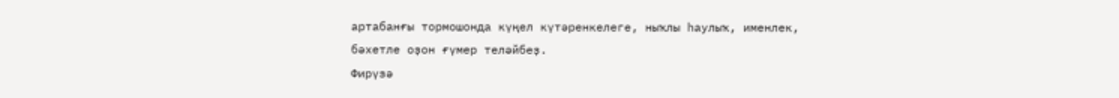артабанғы тормошонда күңел күтәренкелеге, ныҡлы һаулыҡ, именлек, бәхетле оҙон ғүмер теләйбеҙ.
Фирүзә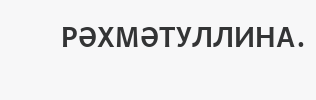РӘХМӘТУЛЛИНА.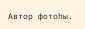Автор фотоһы.